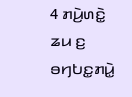4 ꤊꤣꤧ꤬ꤛꤢꤧ꤭ ꤘꤣ ꤢ꤬ ꤋꤚꤝꤢ꤭ꤊꤣꤧ꤭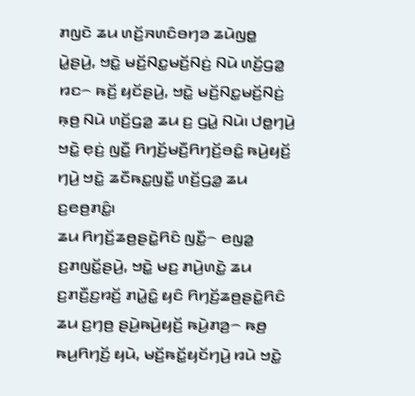ꤊꤜꤢꤧ ꤘꤣ ꤛꤢꤩ꤬ꤏꤛꤢꤨꤋꤚꤤ ꤘꤣꤧꤜꤥ꤭ ꤣꤧ꤭ꤔꤣꤧ꤬, ꤠꤢꤧ꤭ ꤗꤢꤩ꤬ꤡꤢ꤭ꤗꤢꤩ꤬ꤡꤢꤦ꤬ ꤡꤣꤧ ꤛꤢꤩ꤬ꤞꤤ꤭ ꤙꤢ꤮ ꤒꤢꤩ꤬ ꤟꤢꤩꤔꤣꤧ꤬, ꤠꤢꤧ꤭ ꤗꤢꤩ꤬ꤡꤢ꤭ꤗꤢꤩ꤬ꤡꤢꤦ꤬ ꤒ꤫ꤥ꤬ ꤡꤣꤧ ꤛꤢꤩ꤬ꤞꤤ꤭ ꤘꤣ ꤢ꤬ ꤞꤣꤧ꤭ ꤡꤣꤧ꤯ ꤓꤥ꤭ꤚꤣꤧ꤬ ꤠꤢꤧ꤭ ꤕ꤫ꤢꤦ꤬ ꤜꤢꤪ꤭ ꤖꤚꤢꤩ꤬ꤗꤢꤪ꤬ꤖꤚꤢꤩ꤬ꤋꤢꤨ꤭ ꤒꤣꤧ꤬ꤟꤢꤩ꤬ ꤚꤣꤧ꤬ ꤠꤢꤧ꤭ ꤘꤢꤪꤒꤢ꤭ꤜꤢꤪ꤭ ꤛꤢꤩ꤬ꤞꤤ꤭ ꤘꤣ ꤢ꤬ꤕꤥ꤬ꤊꤢꤨ꤭꤯
ꤘꤣ ꤖꤚꤢꤩ꤬ꤘꤥ꤬ꤔꤢꤧ꤭ꤖꤢꤨ ꤜꤢꤪ꤭꤮ ꤕꤜꤤ꤭ ꤢ꤬ꤊꤜꤢꤩ꤭ꤔꤣꤧ꤬, ꤠꤢꤧ꤭ ꤗꤢ꤬ ꤊꤣꤧ꤬ꤛꤢꤧ꤭ ꤘꤣ ꤢ꤬ꤊꤢꤪ꤬ꤢ꤬ꤙꤢꤩ꤬ ꤊꤣꤧ꤭ꤢꤨ꤭ ꤟꤢꤨ ꤖꤚꤢꤩ꤬ꤘꤥ꤬ꤔꤢꤧ꤭ꤖꤢꤨ ꤘꤣ ꤢ꤬ꤚꤥ꤬ ꤔꤣꤧ꤬ꤒꤣꤧ꤬ꤟꤢꤩ꤬ ꤒꤣꤧ꤬ꤊꤤ꤬꤮ ꤒꤥ꤬ ꤒꤣ꤬ꤖꤚꤢꤩ꤬ ꤟꤣꤧ, ꤗꤢꤩ꤬ꤒꤢꤩ꤭ꤟꤢꤩꤚꤣꤧ꤬ ꤙꤣꤧ ꤠꤢꤧ꤭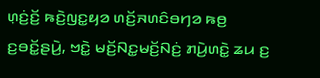ꤛ꤫ꤢꤦ꤬ꤢꤩ꤬ ꤒꤢꤧ꤬ꤜꤢ꤭ꤟꤤ ꤛꤢꤩ꤬ꤏꤛꤢꤨꤋꤚꤤ ꤒꤥ꤬ ꤢ꤬ꤋꤢꤩ꤭ꤔꤣꤧ꤬, ꤠꤢꤧ꤭ ꤗꤢꤩ꤬ꤡꤢ꤭ꤗꤢꤩ꤬ꤡꤢꤦ꤬ ꤊꤣꤧ꤬ꤛꤢꤧ꤭ ꤘꤣ ꤢ꤬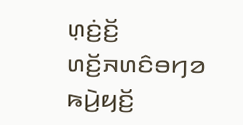ꤛ꤫ꤢꤦ꤬ꤢꤩ꤬ ꤛꤢꤩ꤬ꤏꤛꤢꤨꤋꤚꤤ ꤒꤣꤧ꤬ꤟꤢꤩ꤬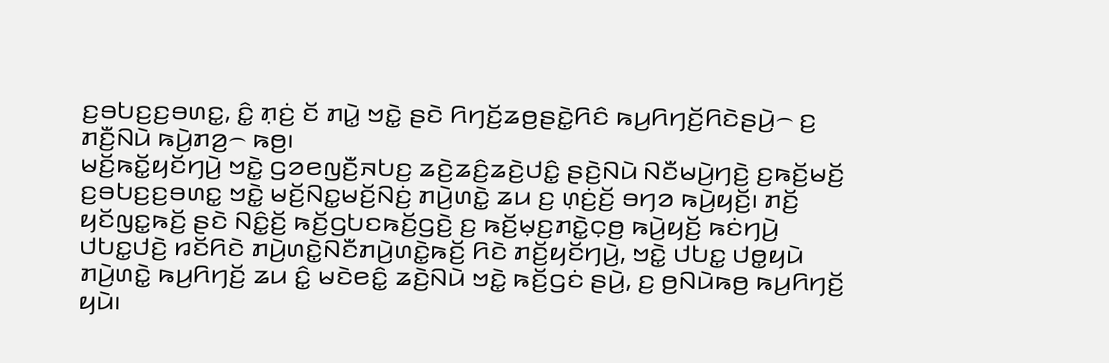ꤢ꤬ꤋꤝꤢ꤬ꤢ꤬ꤋꤛꤢ꤭, ꤢꤨ꤭ ꤊ꤫ꤢꤦ꤬ ꤢꤩ ꤊꤣꤧ꤭ ꤠꤢꤧ꤭ ꤔꤢꤧ ꤖꤚꤢꤩ꤬ꤘꤥ꤬ꤔꤢꤧ꤭ꤖꤢꤨ ꤒꤣ꤬ꤖꤚꤢꤩ꤬ꤖꤢꤧꤔꤣꤧ꤬꤮ ꤢ꤬ ꤊꤢꤪ꤬ꤡꤣꤧ ꤒꤣꤧ꤬ꤊꤤ꤬꤮ ꤒꤥ꤬꤯
ꤗꤢꤩ꤬ꤒꤢꤩ꤭ꤟꤢꤩꤚꤣꤧ꤬ ꤠꤢꤧ꤭ ꤞꤤꤕꤜꤢꤪ꤬ꤏꤝꤢ꤬ ꤘꤢꤧ꤬ꤘꤢꤨ꤬ꤘꤢꤧ꤬ꤓꤢꤨ꤭ ꤔꤢꤧ꤬ꤡꤣꤧ ꤡꤢꤪꤗꤣꤧ꤬ꤚꤢꤧ꤬ ꤢ꤬ꤒꤢꤩ꤬ꤗꤢꤩ꤬ ꤢ꤬ꤋꤝꤢ꤬ꤢ꤬ꤋꤛꤢ꤭ ꤠꤢꤧ꤭ ꤗꤢꤩ꤬ꤡꤢ꤭ꤗꤢꤩ꤬ꤡꤢꤦ꤬ ꤊꤣꤧ꤬ꤛꤢꤧ꤭ ꤘꤣ ꤢ꤬ ꤛ꤫ꤢꤦ꤬ꤢꤩ꤬ ꤋꤚꤤ ꤒꤣꤧ꤬ꤟꤢꤩ꤬꤯ ꤊꤢꤩ꤬ ꤟꤢꤩꤜꤢ꤭ꤒꤢꤩ꤬ ꤔꤢꤧ ꤡꤢꤨ꤭ꤢꤩ꤬ ꤒꤢꤩ꤬ꤞꤝꤢꤒꤢꤩ꤬ꤞꤢꤧ꤬ ꤢ꤬ ꤒꤢꤩ꤬ꤗ꤫ꤢ꤬ꤊꤢꤧ꤭ꤍ꤫ꤥ꤬ ꤒꤣꤧ꤬ꤟꤢꤩ꤬ ꤒꤢꤦꤚꤣꤧ꤬ ꤓꤝꤢ꤭ꤓꤢꤧ꤬ ꤙꤢꤩꤖꤢꤧ ꤊꤣꤧ꤬ꤛꤢꤧ꤭ꤡꤢꤪꤊꤣꤧ꤬ꤛꤢꤧ꤭ꤒꤢꤩ꤬ ꤖꤢꤧ ꤊꤢꤩ꤬ꤟꤢꤩꤚꤣꤧ꤬, ꤠꤢꤧ꤭ ꤓꤝꤢ꤭ ꤓꤥ꤭ꤟꤣꤧ ꤊꤣꤧ꤬ꤛꤢꤧ꤭ ꤒꤣ꤬ꤖꤚꤢꤩ꤬ ꤘꤣ ꤢꤨ꤭ ꤗꤢꤧꤕꤢꤨ꤭ ꤘꤢꤧ꤬ꤡꤣꤧ ꤠꤢꤧ꤭ ꤒꤢꤩ꤬ꤞꤢꤦ ꤔꤣꤧ꤬, ꤢ꤬ ꤥ꤬ꤡꤣꤧꤒꤥ꤬ ꤒꤣ꤬ꤖꤚꤢꤩ꤬ ꤟꤣꤧ꤯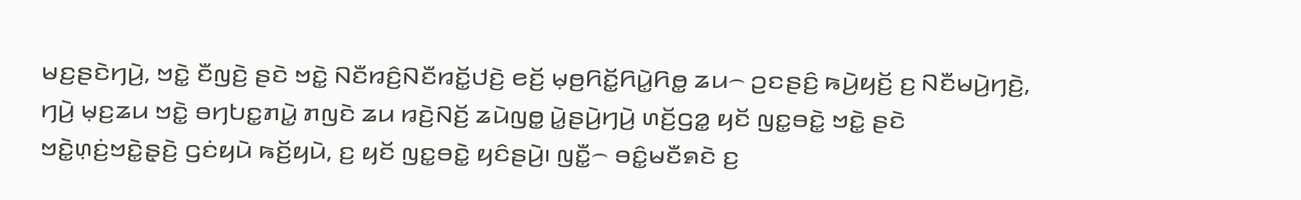ꤗꤢ꤬ꤔꤢꤧꤚꤣꤧ꤬, ꤠꤢꤧ꤭ ꤢꤪꤜꤢꤧ꤬ ꤔꤢꤧ ꤠꤢꤧ꤭ ꤡꤢꤪꤙꤢꤨ꤬ꤡꤢꤪꤙꤢꤩ꤭ꤓꤢꤧ꤬ ꤕꤢꤩ꤬ ꤗ꤫ꤥ꤬ꤖꤢꤩ꤭ꤖꤣꤧ꤭ꤖꤥ꤭ ꤘꤣ꤮ ꤑꤢꤔꤢꤨ꤬ ꤒꤣꤧ꤬ꤟꤢꤩ꤬ ꤢ꤬ ꤡꤢꤪꤗꤣꤧ꤬ꤚꤢꤧ꤬, ꤚꤣꤧ꤬ ꤗ꤫ꤢ꤬ꤘꤣ ꤠꤢꤧ꤭ ꤋꤚꤝꤢ꤭ꤊꤣꤧ꤭ ꤊꤜꤢꤧ ꤘꤣ ꤙꤢꤧ꤬ꤡꤢꤩ꤬ ꤘꤣꤧꤜꤥ꤭ ꤣꤧ꤭ꤔꤣꤧ꤬ꤚꤣꤧ꤬ ꤛꤢꤩ꤬ꤞꤤ꤭ ꤟꤢꤩ ꤜꤢ꤭ꤋꤢꤧ꤭ ꤠꤢꤧ꤭ ꤔꤢꤧ ꤠꤢꤧ꤭ꤛ꤫ꤢꤦ꤬ꤠꤢꤧ꤭ꤔ꤫ꤢꤧ꤬ ꤞꤢꤦꤟꤣꤧ ꤒꤢꤩ꤬ꤟꤣꤧ, ꤢ꤬ ꤟꤢꤩ ꤜꤢ꤭ꤋꤢꤧ꤭ ꤟꤢꤨꤔꤣꤧ꤬꤯ ꤜꤢꤪ꤭꤮ ꤋꤢꤨ꤭ꤗꤢꤪꤎꤢꤧ ꤢ꤬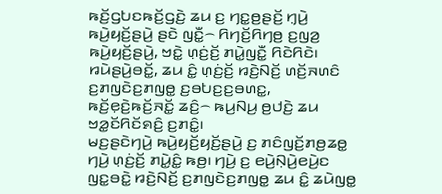ꤒꤢꤩ꤬ꤞꤝꤢꤒꤢꤩ꤬ꤞꤢꤧ꤬ ꤘꤣ ꤢ꤬ ꤚꤢ꤭ꤥ꤬ꤔꤢꤩ꤬ ꤚ꤫ꤣꤧ꤬ ꤒꤣꤧ꤬ꤟꤢꤩ꤬ꤔꤣꤧ꤬ ꤔꤢꤧ ꤜꤢꤪ꤭꤮ ꤖꤚꤢꤩ꤬ꤖꤚꤥ꤬ ꤢ꤬ꤜꤤ꤬ ꤒꤣꤧ꤬ꤟꤢꤩ꤬ꤔꤣꤧ꤬, ꤠꤢꤧ꤭ ꤛ꤫ꤢꤦ꤬ꤢꤩ꤬ ꤊꤣꤧ꤭ꤜꤢꤪ꤭ ꤖꤢꤧꤖꤢꤧ꤯
ꤙꤣꤧꤔꤣꤧ꤬ꤋꤢꤩ꤭, ꤘꤣ ꤢꤨ꤭ ꤛ꤫ꤢꤦ꤬ꤢꤩ꤬ ꤙꤢꤧ꤬ꤡꤢꤩ꤬ ꤛꤢꤩ꤬ꤏꤛꤢꤨ ꤢ꤬ꤊꤜꤢꤧꤢ꤬ꤊꤜꤥ꤭ ꤢ꤬ꤋꤝꤢ꤬ꤢ꤬ꤋꤛꤢ꤭, ꤒꤢꤩ꤬ꤕ꤫ꤢꤧ꤬ꤒꤢꤩ꤬ꤏꤢꤩ꤭ ꤘꤢꤨ꤬꤮ ꤒꤣ꤬ꤡꤣ꤬ ꤥ꤬ꤓꤢꤧ꤬ ꤘꤣ ꤠꤤ꤭ꤢꤩꤖꤢꤩꤎꤢꤨ꤬ ꤢ꤬ꤊꤢꤨ꤭꤯
ꤗꤢ꤬ꤔꤢꤧꤚꤣꤧ꤬ ꤒꤣꤧ꤬ꤟꤢꤩ꤬ꤟꤢꤩ꤬ꤔꤣꤧ꤬ ꤢ꤬ ꤊꤢꤨꤜꤢꤩ꤬ꤊꤥ꤬ꤘꤥ꤭ ꤚꤣꤧ꤬ ꤛ꤫ꤢꤦ꤬ꤢꤩ꤬ ꤊꤣꤧ꤭ꤢꤨ꤭ ꤒꤥ꤬꤯ ꤚꤣꤧ꤬ ꤢ꤬ ꤕꤣꤧ꤬ꤡ꤫ꤣꤧ꤬ꤕꤣꤧ꤬ꤢ ꤜꤢ꤭ꤋꤢꤧ꤭ ꤙꤢꤧ꤬ꤡꤢꤩ꤬ ꤢ꤬ꤊꤜꤢꤧꤢ꤬ꤊꤜꤥ꤭ ꤘꤣ ꤢꤨ꤭ ꤘꤣꤧꤜꤥ꤭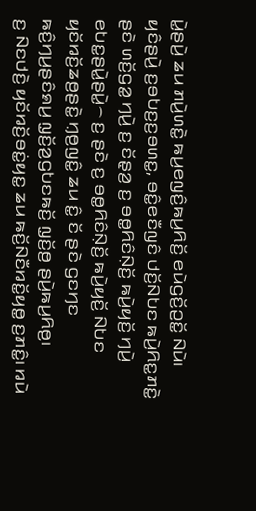ꤣꤧ꤭ꤔꤣꤧ꤬ ꤘꤣ ꤊꤣꤧ꤬ꤛꤢꤧ꤭ ꤒꤣ꤬ꤕꤜꤢꤨ꤬ꤒꤣ꤬ꤖꤢꤩ꤬ ꤕꤣꤧꤞꤢꤩ꤬ꤑꤢꤩ꤭ ꤡꤣꤧ꤯ ꤟꤢꤨꤔꤣꤧ꤬ ꤢ꤬ꤋꤝꤢ꤬ꤢ꤬ꤋꤛꤢ꤭, ꤋꤢꤨ꤭ꤕꤢꤪꤜꤢꤨ ꤓꤢꤩ꤬ꤡꤝꤢ ꤒꤣꤧ꤬ꤖꤢ꤭ꤊꤢꤧ꤭ ꤔꤢꤧ ꤛꤢꤩ꤬ꤞꤤ꤭ ꤚꤣꤧ꤬ ꤢ꤬ ꤢꤩꤔ꤫ꤤ꤬ ꤢ꤬ ꤋꤥ꤭ꤖꤢꤨꤡ꤫ꤢꤩ꤬ ꤒꤣꤧ꤬ꤟꤢꤩ꤬ ꤚꤣꤧ꤬ ꤕꤝꤢ꤭ꤔꤣꤧ꤭ꤔꤣꤧ꤭꤮ ꤢ꤬ ꤔꤢꤧ ꤢ꤬ ꤋꤥ꤭ꤖꤢꤨꤡ꤫ꤢꤩ꤬ ꤒꤣꤧ꤬ꤟꤢꤩ꤬ ꤡꤝꤢ ꤟꤢꤩꤙꤢꤩ꤬ꤘꤥ꤬ꤔꤢꤧ꤭ ꤚ꤫ꤥ꤬ꤜꤢꤨ꤭ ꤘꤣ ꤢꤨ꤭ ꤢꤩ ꤔꤢꤧ ꤞꤢꤚꤢ ꤒꤢꤨ꤬ꤚꤣ꤬ꤔꤢꤨꤎꤣ꤬ ꤜ꤫ꤢꤩ꤬ꤤ꤬ꤞꤝꤢꤒꤢꤩ꤬ ꤜ꤫ꤢꤩ꤬ꤥ꤬ ꤔꤣꤧ꤬ꤒꤣ꤬ꤖꤥ꤬꤯
ꤢ꤬ ꤡꤢꤓꤢꤧ꤬ ꤟꤢꤩꤙꤢꤩ꤬ꤋꤢꤦ꤭ꤟꤢ꤭ ꤘꤣ ꤒꤢꤩ꤬ꤡꤢꤪꤙꤢꤩ꤭ꤟꤥ꤭ ꤢ꤬ꤊꤢꤨ꤭꤯ ꤙꤣꤧ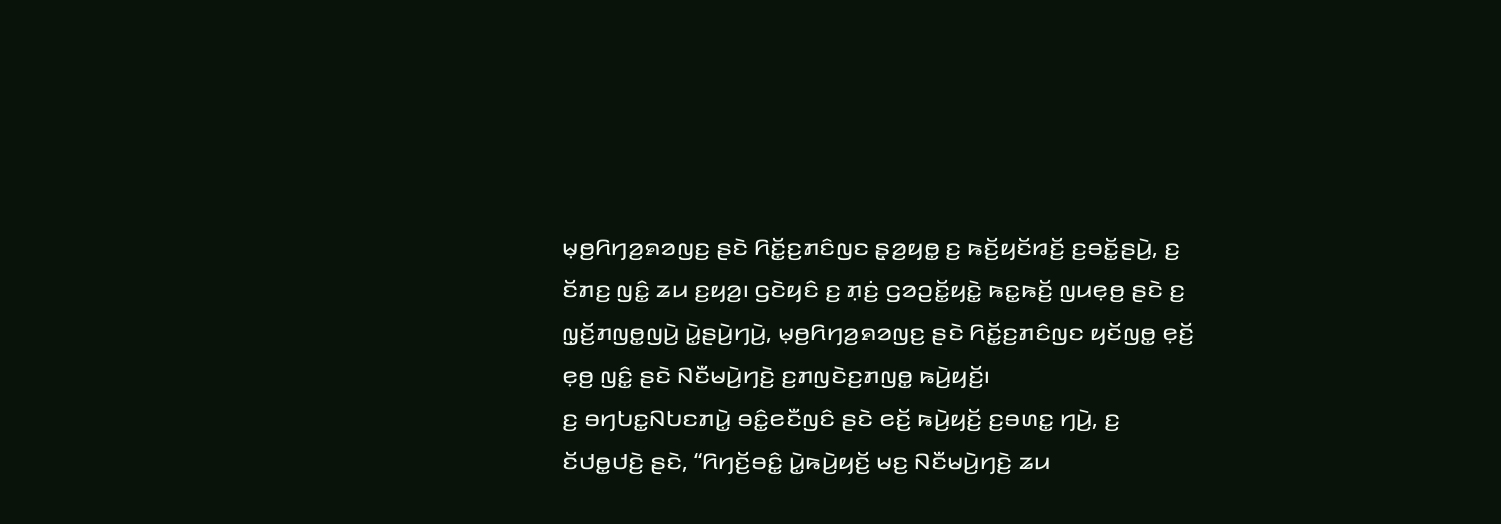ꤗ꤫ꤥ꤬ꤖꤚꤤ꤬ꤎꤤꤜꤢ꤬ ꤔꤢꤧ ꤖꤢꤩ꤭ꤢ꤬ꤊꤢꤨꤜꤢ ꤔ꤫ꤤ꤬ꤟꤥ꤭ ꤢ꤬ ꤒꤢꤩ꤬ꤟꤢꤩꤙꤢꤩ꤬ ꤢ꤬ꤋꤢꤩ꤭ꤔꤣꤧ꤬, ꤢ꤬ ꤢꤩꤊꤢ꤬ ꤜꤢꤨ꤭ ꤘꤣ ꤢ꤬ꤟꤤ꤬꤯ ꤞꤢꤧꤟꤢꤨ ꤢ꤬ ꤊ꤫ꤢꤦ꤬ ꤞꤤꤑꤢꤩ꤭ꤟꤢꤧ꤭ ꤒꤢ꤭ꤒꤢꤩ꤬ ꤜꤣꤕ꤫ꤥ꤬ ꤔꤢꤧ ꤢ꤬ ꤜ꤫ꤢꤩ꤬ꤊꤜꤥ꤭ꤜꤣꤧ꤬ ꤣꤧ꤭ꤔꤣꤧ꤬ꤚꤣꤧ꤬, ꤗ꤫ꤥ꤬ꤖꤚꤤ꤬ꤎꤤꤜꤢ꤬ ꤔꤢꤧ ꤖꤢꤩ꤭ꤢ꤬ꤊꤢꤨꤜꤢ ꤟꤢꤩꤜꤥ꤭ ꤕ꤫ꤢꤩ꤬ ꤕ꤫ꤥ꤬ ꤜꤢꤨ꤭ ꤔꤢꤧ ꤡꤢꤪꤗꤣꤧ꤬ꤚꤢꤧ꤬ ꤢ꤬ꤊꤜꤢꤧꤢ꤬ꤊꤜꤥ꤭ ꤒꤣꤧ꤬ꤟꤢꤩ꤬꤯
ꤢ꤬ ꤋꤚꤝꤢ꤭ꤡꤝꤢꤊꤣꤧ꤭ ꤋꤢꤨ꤭ꤕꤢꤪꤜꤢꤨ ꤔꤢꤧ ꤕꤢꤩ꤬ ꤒꤣꤧ꤬ꤟꤢꤩ꤬ ꤢ꤬ꤋꤛꤢ꤭ ꤚꤣꤧ꤬, ꤢ꤬ ꤢꤩꤓꤥ꤭ꤓꤢꤧ꤬ ꤔꤢꤧ, “ꤖꤚꤢꤩ꤬ꤋꤢꤨ꤭ ꤣꤧ꤭ꤒꤣꤧ꤬ꤟꤢꤩ꤬ ꤗꤢ꤬ ꤡꤢꤪꤗꤣꤧ꤬ꤚꤢꤧ꤬ ꤘꤣ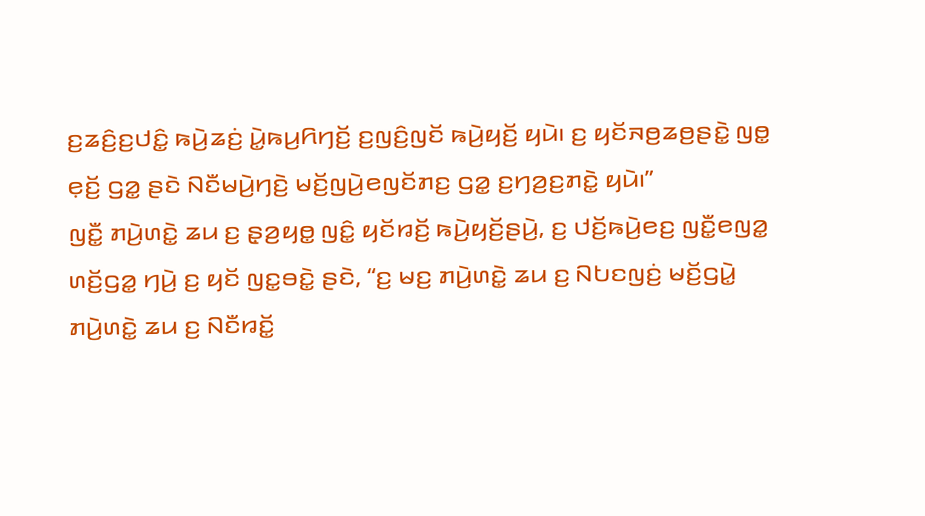ꤢ꤬ꤘꤢꤨ꤬ꤢ꤬ꤓꤢꤨ꤭ ꤒꤣꤧ꤬ꤘꤢꤦ꤬ ꤣꤧ꤭ꤒꤣ꤬ꤖꤚꤢꤩ꤬ ꤢ꤬ꤜꤢꤨ꤬ꤜꤢꤩ ꤒꤣꤧ꤬ꤟꤢꤩ꤬ ꤟꤣꤧ꤯ ꤢ꤬ ꤟꤢꤩꤏꤥ꤬ꤘꤥ꤬ꤔꤢꤧ꤭ ꤜꤥ꤭ ꤕ꤫ꤢꤩ꤬ ꤞꤤ꤭ ꤔꤢꤧ ꤡꤢꤪꤗꤣꤧ꤬ꤚꤢꤧ꤬ ꤗꤢꤩ꤬ꤜꤣꤧ꤬ꤕꤜꤢꤩꤊꤢ꤬ ꤞꤤ꤭ ꤢ꤬ꤚꤤ꤬ꤢ꤬ꤊꤢꤧ꤭ ꤟꤣꤧ꤯”
ꤜꤢꤪ꤭ ꤊꤣꤧ꤬ꤛꤢꤧ꤭ ꤘꤣ ꤢ꤬ ꤔ꤫ꤤ꤬ꤟꤥ꤭ ꤜꤢꤨ꤭ ꤟꤢꤩꤙꤢꤩ꤬ ꤒꤣꤧ꤬ꤟꤢꤩ꤬ꤔꤣꤧ꤬, ꤢ꤬ ꤓꤢꤩ꤬ꤒꤣꤧ꤬ꤕꤢ꤬ ꤜꤢꤪ꤭ꤕꤜꤤ꤭ ꤛꤢꤩ꤬ꤞꤤ꤭ ꤚꤣꤧ꤬ ꤢ꤬ ꤟꤢꤩ ꤜꤢ꤭ꤋꤢꤧ꤭ ꤔꤢꤧ, “ꤢ꤬ ꤗꤢ꤬ ꤊꤣꤧ꤬ꤛꤢꤧ꤭ ꤘꤣ ꤢ꤬ ꤡꤝꤢꤜꤢꤦ꤬ ꤗꤢꤩ꤬ꤞꤣꤧ꤭ ꤊꤣꤧ꤬ꤛꤢꤧ꤭ ꤘꤣ ꤢ꤬ ꤡꤢꤪꤙꤢꤩ꤭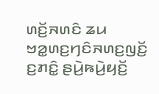ꤛꤢꤩ꤬ꤏꤛꤢꤨ ꤘꤣ ꤠꤤ꤭ꤛꤢ꤬ꤚꤢꤨꤏꤛꤢ꤬ꤜꤢꤩ꤬ ꤢ꤬ꤊꤢꤨ꤭ ꤔꤣꤧ꤬ꤒꤣꤧ꤬ꤟꤢꤩ꤬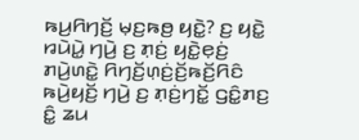ꤒꤣ꤬ꤖꤚꤢꤩ꤬ ꤗ꤫ꤢ꤬ꤒꤥ꤬ ꤟꤢꤧ꤭? ꤢ꤬ ꤟꤢꤧ꤭ ꤙꤣꤧꤣꤧ꤭ ꤚꤣꤧ꤬ ꤢ꤬ ꤊ꤫ꤢꤦ꤬ ꤟꤢꤧ꤭ꤕ꤫ꤢꤦ꤬ ꤊꤣꤧ꤬ꤛꤢꤧ꤭ ꤖꤚꤢꤩ꤬ꤛ꤫ꤢꤦ꤬ꤢꤩ꤬ꤒꤢꤩ꤬ꤖꤢꤨ ꤒꤣꤧ꤬ꤟꤢꤩ꤬ ꤚꤣꤧ꤬ ꤢ꤬ ꤊ꤫ꤢꤦ꤬ꤚꤢꤩ꤭ ꤞꤢꤨ꤭ꤊꤢ꤬ ꤢꤨ꤭ ꤘꤣ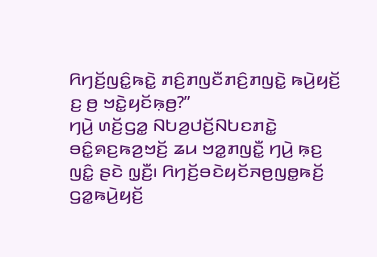ꤖꤚꤢꤩ꤬ꤜꤢꤨ꤭ꤒꤢꤧ꤭ ꤊꤢꤨ꤬ꤊꤜꤢꤪꤊꤢꤨ꤬ꤊꤜꤢꤧ꤭ ꤒꤣꤧ꤬ꤟꤢꤩ꤬ ꤢ꤬ ꤥ꤬ ꤠꤢꤧ꤭ꤟꤢꤩꤒ꤫ꤥ꤬?”
ꤚꤣꤧ꤬ ꤛꤢꤩ꤬ꤞꤤ꤭ ꤡꤝꤤ꤬ꤓꤢꤩ꤬ꤡꤝꤢꤊꤢꤧ꤭ ꤋꤢꤨ꤭ꤎꤢ꤬ꤒꤤ꤬ꤠꤢꤩ꤬ ꤘꤣ ꤠꤤ꤭ꤊꤜꤢꤪ꤭ ꤚꤣꤧ꤬ ꤒ꤫ꤢ꤬ ꤜꤢꤨ꤭ ꤔꤢꤧ ꤜ꤫ꤢꤪ꤬꤯ ꤖꤚꤢꤩ꤬ꤋꤢꤧꤟꤢꤩꤏꤥ꤬ꤜꤥ꤭ꤒꤢꤩ꤬ ꤞꤤ꤭ꤒꤣꤧ꤬ꤟꤢꤩ꤬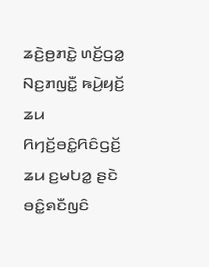ꤘꤢꤧ꤬ꤥ꤬ꤊꤢꤧ꤭ ꤛꤢꤩ꤬ꤞꤤ꤭ ꤡꤢ꤬ꤊꤜꤢꤪ꤭ ꤒꤣꤧ꤬ꤟꤢꤩ꤬ ꤘꤣ ꤖꤚꤢꤩ꤬ꤋꤢꤨ꤭ꤖꤢꤨꤞꤢꤩ꤬ ꤘꤣ ꤢ꤬ꤗꤝꤤ꤭ ꤔꤢꤧ ꤋꤢꤨ꤭ꤎꤢꤪꤜꤢꤨ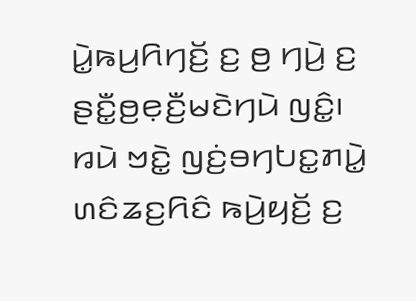ꤣꤧ꤭ꤒꤣ꤬ꤖꤚꤢꤩ꤬ ꤢ꤬ ꤥ꤬ ꤚꤣꤧ꤬ ꤢ꤬ ꤔꤢꤪ꤭ꤥ꤬ꤕ꤫ꤢꤪ꤬ꤗꤢꤧꤚꤣꤧ ꤜꤢꤨ꤭꤯
ꤙꤣꤧ ꤠꤢꤧ꤭ ꤜꤢꤦ꤬ꤋꤚꤝꤢ꤭ꤊꤣꤧ꤭ ꤛꤢꤨꤘꤢ꤬ꤖꤢꤨ ꤒꤣꤧ꤬ꤟꤢꤩ꤬ ꤢ꤬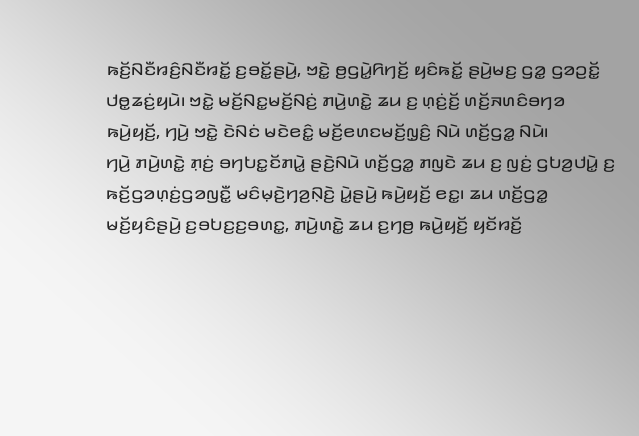ꤒꤢꤩ꤬ꤡꤢꤪꤙꤢꤨ꤬ꤡꤢꤪꤙꤢꤩ꤭ ꤢ꤬ꤋꤢꤩ꤭ꤔꤣꤧ꤬, ꤠꤢꤧ꤭ ꤥ꤬ꤞꤣꤧ꤭ꤖꤚꤢꤩ꤬ ꤟꤢꤨꤒꤢꤩ꤭ ꤔꤣꤧ꤬ꤗꤢ꤬ ꤞꤤ꤭ ꤞꤤꤑꤢꤩ꤭ ꤓꤥ꤭ꤘꤢꤦ꤬ꤟꤣꤧ꤯ ꤠꤢꤧ꤭ ꤗꤢꤩ꤬ꤡꤢ꤭ꤗꤢꤩ꤬ꤡꤢꤦ꤬ ꤊꤣꤧ꤬ꤛꤢꤧ꤭ ꤘꤣ ꤢ꤬ ꤛ꤫ꤢꤦ꤬ꤢꤩ꤬ ꤛꤢꤩ꤬ꤏꤛꤢꤨꤋꤚꤤ ꤒꤣꤧ꤬ꤟꤢꤩ꤬, ꤚꤣꤧ꤬ ꤠꤢꤧ꤭ ꤢꤧꤡꤢꤦ ꤗꤢꤧꤕꤢꤨ꤭ ꤗꤢꤩ꤬ꤕꤛꤢꤗꤢꤩ꤬ꤜ꤫ꤢꤨ꤬ ꤡꤣꤧ ꤛꤢꤩ꤬ꤞꤤ꤭ ꤡꤣꤧ꤯
ꤚꤣꤧ꤬ ꤊꤣꤧ꤬ꤛꤢꤧ꤭ ꤊ꤫ꤢꤦ꤬ ꤋꤚꤝꤢ꤭ꤢꤩꤊꤣꤧ꤭ ꤔꤢꤧ꤬ꤡꤣꤧ ꤛꤢꤩ꤬ꤞꤤ꤭ ꤊꤜꤢꤧ ꤘꤣ ꤢ꤬ ꤜꤢꤦ꤬ ꤞꤝꤤ꤬ꤓꤣꤧ꤭ ꤢ꤬ ꤒꤢꤩ꤬ꤞꤤꤛ꤫ꤢꤦ꤬ꤞꤤꤜꤢꤪ꤭ ꤗꤢꤨꤗ꤫ꤢꤧ꤬ꤚꤤ꤬ꤡ꤫ꤢꤧ꤬ ꤣꤧ꤭ꤔꤣꤧ꤬ ꤒꤣꤧ꤬ꤟꤢꤩ꤬ ꤕꤢ꤭꤯ ꤘꤣ ꤛꤢꤩ꤬ꤞꤤ꤭ ꤗꤢꤩ꤬ꤟꤢꤨꤔꤣꤧ꤬ ꤢ꤬ꤋꤝꤢ꤬ꤢ꤬ꤋꤛꤢ꤭, ꤊꤣꤧ꤬ꤛꤢꤧ꤭ ꤘꤣ ꤢ꤬ꤚꤥ꤬ ꤒꤣꤧ꤬ꤟꤢꤩ꤬ ꤟꤢꤩꤙꤢꤩ꤬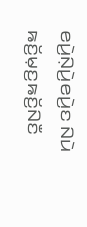ꤕꤣꤧ꤬ꤡ꤫ꤣꤧ꤬ꤕꤣꤧ꤬ꤢ ꤡꤣꤧ ꤒꤢꤩ꤬ꤗ꤫ꤢ꤬ꤒꤢꤩ꤬ꤡꤢꤪ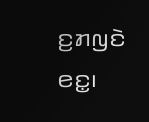ꤢ꤬ꤊꤜꤢꤧ ꤕꤢ꤭꤯